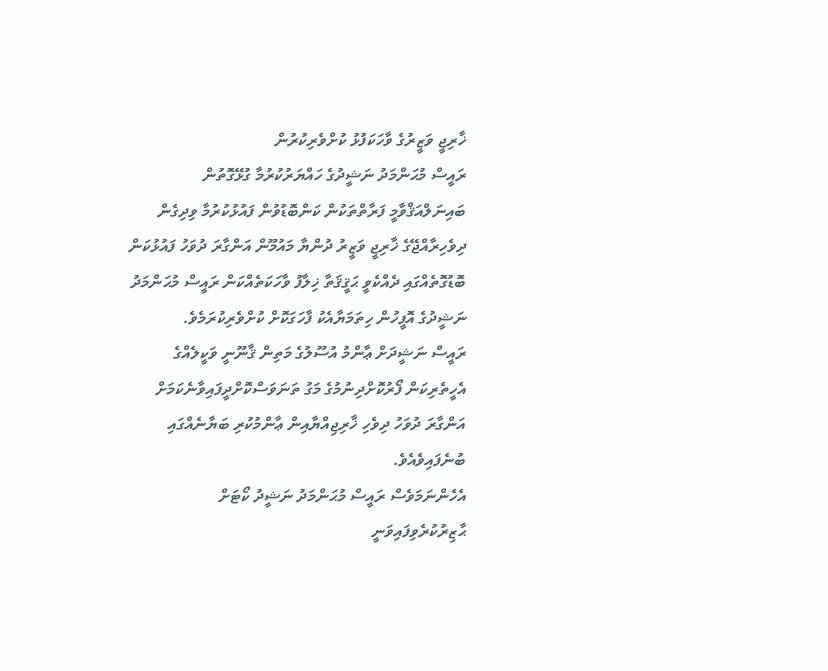ޚާރިޖީ ވަޒީރުގެ ވާހަކަފުޅު ކުށްވެރިކުރުން
ރައީސް މުޙަންމަދު ނަޝީދުގެ ހައްޔަރުކުރުމާ ގުޅޭގޮތުން ބައިނަލްއަޤްވާމީ ފަރާތްތަކުން ކަންބޮޑުވުން ފައުޅުކުރުމާ ވިދިގެން ދިވެހިރާއްޖޭގެ ޚާރިޖީ ވަޒީރު ދުންޔާ މައުމޫން އަންގާރަ ދުވަހު ފައުޅުކަން ބޮޑުގޮތެއްގައި ދެއްކެވީ ޙަޤީޤަތާ ޚިލާފު ވާހަކަތެއްކަން ރައީސް މުޙަންމަދު ނަޝީދުގެ އޮފީހުން ހިތަމަޔާއެކު ފާހަގަކޮށް ކުށްވެރިކުރަމެވެ.
ރައީސް ނަޝީދަށް ޢާންމު އުސޫލުގެ މަތިން ޤާނޫނީ ވަކީލެއްގެ އެހީތެރިކަން ފޯރުކޮށްދިނުމުގެ މަގު ތަނަވަސްކޮށްދީފައިވާނެކަމަށް އަންގާރަ ދުވަހު ދިވެހި ޚާރިޖިއްޔާއިން ޢާންމުކުރި ބަޔާނެއްގައި ބުނެފައިވެއެވެ.
އެހެންނަމަވެސް ރައީސް މުޙަންމަދު ނަޝީދު ކޯޓަށް ޙާޒިރުކުރެވިފައިވަނީ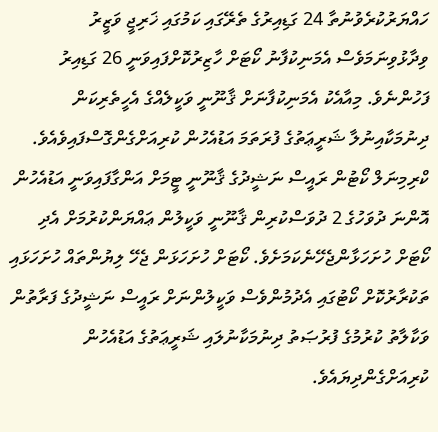ހައްޔަރުކުރެވުނުތާ 24 ގަޑިއިރުގެ ތެރޭގައި ކަމުގައި ޚަރިޖީ ވަޒީރު ވިދާޅުވިނަމަވެސް އެމަނިކުފާނު ކޯޓަށް ހާޒިރުކޮށްފައިވަނީ 26 ގަޑިއިރު ފަހުންނެވެ. މިއާއެކު އެމަނިކުފާނަށް ޤާނޫނީ ވަކީލެއްގެ އެހީތެރިކަން ދިނުމަކާއިނުލާ ޝަރީޢަތުގެ ފުރަތަމަ އަޑުއެހުން ކުރިއަށްގެންގޮސްފައިވެއެވެ. ކްރިމިނަލް ކޯޓުން ރައީސް ނަޝީދުގެ ޤާނޫނީ ޓީމަށް އަންގާފައިވަނީ އަޑުއެހުން އޮންނަ ދުވަހުގެ 2 ދުވަސްކުރިން ޤާނޫނީ ވަކީލުން ޢައްޔަންކުރުމަށް އެދި ކޯޓަށް ހުށަހަޅާންޖެހޭނެކަމަށެވެ. ކޯޓަށް ހުށަހަޅަން ޖެހޭ ލިޔުންތައް ހުށަހަޅައި ތަކުރާރުކޮށް ކޯޓުގައި އެދުމުންވެސް ވަކީލުންނަށް ރައީސް ނަޝީދުގެ ފަރާތުން ވަކާލާތު ކުރުމުގެ ފުރުޞަތު ދިނުމަކާނުލައި ޝަރީޢަތުގެ އަޑުއެހުން ކުރިއަށްގެންދިޔައެވެ.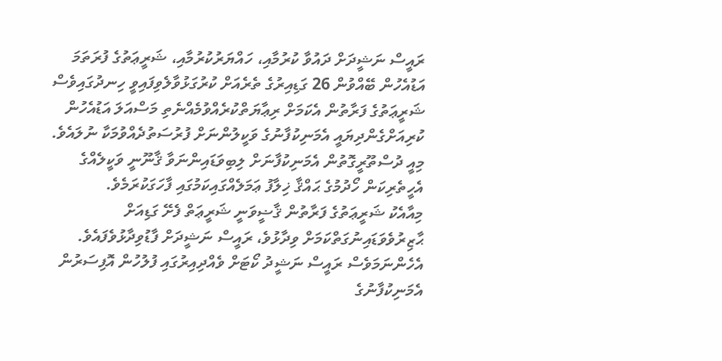ރައީސް ނަޝީދަށް ދައުވާ ކުރުމާއި، ހައްޔަރުކުރުމާއި، ޝަރީޢަތުގެ ފުރަތަމަ އަޑުއެހުން ބޭއްވުން 26 ގަޑިއިރުގެ ތެރެއަށް ކުރުގަޅުވާލެވިފައިވީ ހިނދުގައިވެސް ޝަރީޢަތުގެ ފަރާތުން އެކަމަށް ރިޢާޔަތްކުރެއްވުމެއްނެތި މަސްއަލަ އަޑުއެހުން ކުރިއަށްގެންދިޔައީ އެމަނިކުފާނުގެ ވަކީލުންނަށް ފުރުސަތުދެއްވުމަކާ ނުލައެވެ. މިއީ ދުސްތޫރީގޮތުން އެމަނިކުފާނަށް ލިބިވަޑައިންނަވާ ޤާނޫނީ ވަކީލެއްގެ އެހީތެރިކަން ހޯދުމުގެ ޙައްޤާ ޚިލާފު ޢަމަލެއްގައިކަމުގައި ފާހަގަކުރަމެވެ.
މިއާއެކު ޝަރީޢަތުގެ ފަރާތުން ޤާޟީވަނީ ޝަރީޢަތް ފެށޭ ގަޑިއަށް ޙާޒިރުވެވަޑައިނުގަތްކަމަށް ވިދާޅުވެ، ރައީސް ނަޝީދަށް ފާޑުވިދާޅުވެފައެވެ. އެހެންނަމަވެސް ރައީސް ނަޝީދު ކޯޓަށް ވެއްދިއިރުގައި ފުލުހުން އޮފިސަރުން އެމަނިކުފާނުގެ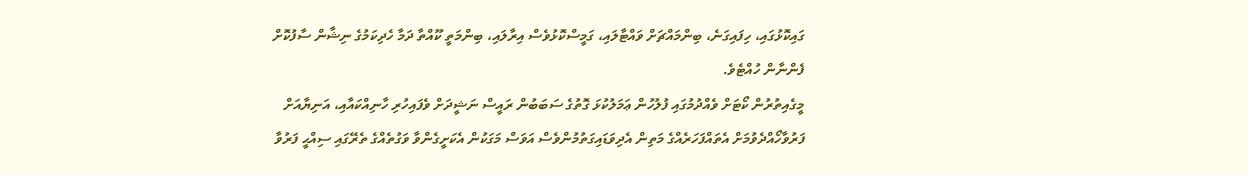ގައިކޮޅުގައި، ހިފައިގަނެ، ބިންމައްޗަށް ވައްޓާލައި، ގަމީސްކޮޅުވެސް އިރާލައި، ބިންމަތީ ކޫއްތާ ދަމާ ހެދިކަމުގެ ނިޝާން ސާފުކޮށް ފެންނާން ހުއްޓެވެ.
މީގެއިތުރުން ކޯޓަށް ވެއްދުމުގައި ފުލުހުން ޢަމަލުކުޅަ ގޮތުގެ ސަބަބުން ރައީސް ނަޝީދަށް ވެފައިހުރި ހާނިއްކައާއި، އަނިޔާއަށް ފަރުވާހޯއްދެވުމަށް އެތައްފަހަރެއްގެ މަތިން އެދިވަޑައިގަތުމުންވެސް އަވަސް މަގަކުން އެކަށީގެންވާ ވަގުތެއްގެ ތެރޭގައި ސިއްޙީ ފަރުވާ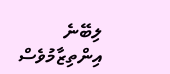ލިބޭނެ އިންތިޒާމުވެސް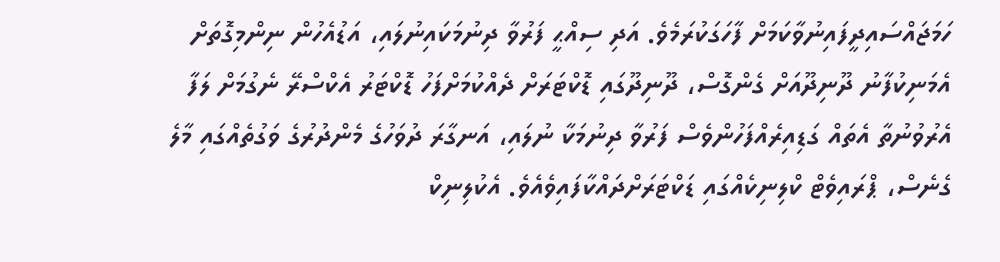ހަމަޖައްސައިދީފައިނުވާކަމަށް ފާހަގަކުރަމެވެ. އަދި ސިއްޙީ ފަރުވާ ދިނުމަކައިނުލައި، އަޑުއެހުން ނިންމިގޮތަށް އެމަނިކުފާނު ދޫނިދޫއަށް ގެންގޮސް، ދޫނިދޫގައި ޑޮކްޓަރަށް ދެއްކުމަށްފަހު ޑޮކްޓަރު އެކްސްރޭ ނެގުމަށް ލަފާ އެރުވުނުތާ އެތައް ގަޑިއިރެއްފަހުންވެސް ފަރުވާ ދިނުމަކާ ނުލައި، އަނގާރަ ދުވަހުގެ މެންދުރުގެ ވަގުތެއްގައި މާލެ ގެނެސް، ޕްރައިވެޓް ކްލިނިކެއްގައި ޑަކްޓަރަށްދައްކާފައިވެއެވެ. އެކުލިނިކް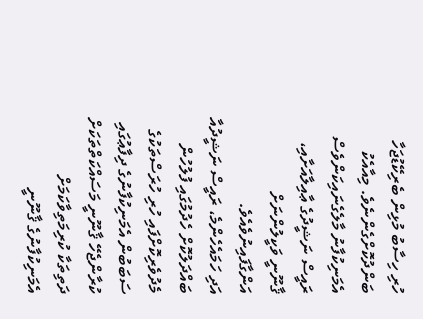ހުރި ހިސާބު މުޅިން ބެރިކޭޑުޖަހާ ބަންދުކޮށްގެންނެވެ. މިއާއެކު އެމަނިކުފާނު މާލެގެނައިކަންވެސް ރައީސް ނަޝީދުގެ ޢާއިލާއަށާއި، ޤާނޫނީ ވަކީލުންނަށް އަންގާފައިނުވެއެވެ.
އަދި ހަމައެހެންމެ، ރައީސް ނަޝީދުއާ ބައްދަލުކޮށް ހެދުމުގައި ފުލުހުން މެދުވެރިކޮށްފައި ހުރި ހުރަސްތަކުގެ ސަބަބުން އެމަނިކުފާނުގެ ދިފާޢުގައި ކުރާންޖެހޭ ޤާނޫނީ މަސައްކަތްތަކަށް ދަތިތަކާ ކުރިމަތިވާކަމަށް އެމަނިކުފާނުގެ ޤާނޫނީ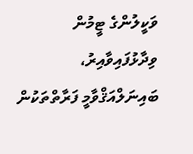ވަކީލުންގެ ޓީމުން ވިދާޅުފައިވާއިރު، ބައިނަލްއަޤްވާމީ ފަރާތްތަކުން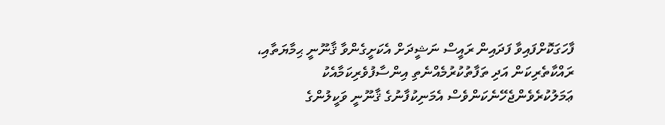ފާހަގަކޮށްފައިވާ ފަދައިން ރައީސް ނަޝީދަށް އެކަށީގެންވާ ޤާނޫނީ ޙިމާޔަތާއި، ރައްކާތެރިކަން އަދި ތަފާތުކުރުމެއްނެތި އިންސާފުވެރިކަމާއެކު ޢަމަލުކުރެވެންޖެހޭނެކަންވެސް އެމަނިކުފާނުގެ ޤާނޫނީ ވަކީލުންގެ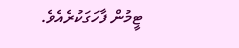ޓީމުން ފާހަގަކުރެއެވެ.